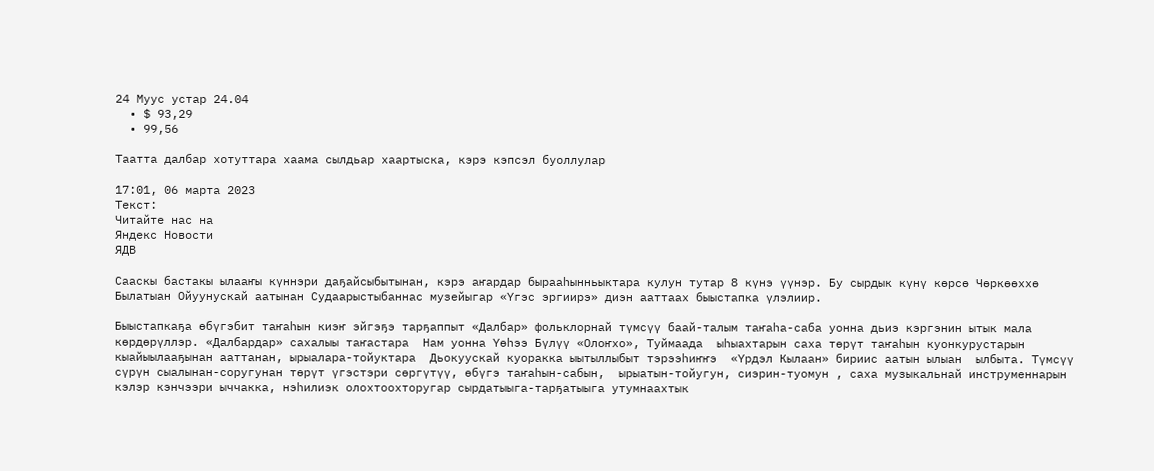24 Муус устар 24.04
  • $ 93,29
  • 99,56

Таатта далбар хотуттара хаама сылдьар хаартыска, кэрэ кэпсэл буоллулар

17:01, 06 марта 2023
Текст:
Читайте нас на
Яндекс Новости
ЯДВ

Сааскы бастакы ылааҥы күннэри даҕайсыбытынан, кэрэ аҥардар бырааһынньыктара кулун тутар 8 күнэ үүнэр. Бу сырдык күнү көрсө Чөркөөххө Былатыан Ойуунускай аатынан Судаарыстыбаннас музейыгар «Үгэс эргиирэ» диэн ааттаах быыстапка үлэлиир.

Быыстапкаҕа өбүгэбит таҥаһын киэҥ эйгэҕэ тарҕаппыт «Далбар» фольклорнай түмсүү баай-талым таҥаһа-саба уонна дьиэ кэргэнин ытык мала көрдөрүллэр. «Далбардар» сахалыы таҥастара  Нам уонна Үөһээ Бүлүү «Олоҥхо», Туймаада  ыһыахтарын саха төрүт таҥаһын куонкурустарын кыайыылааҕынан ааттанан, ырыалара-тойуктара  Дьокуускай куоракка ыытыллыбыт тэрээһиҥҥэ  «Үрдэл Кылаан» бириис аатын ылыан  ылбыта. Түмсүү сүрүн сыалынан-соругунан төрүт үгэстэри сөргүтүү, өбүгэ таҥаһын-сабын,  ырыатын-тойугун, сиэрин-туомун , саха музыкальнай инструменнарын кэлэр кэнчээри ыччакка, нэһилиэк олохтоохторугар сырдатыыга-тарҕатыыга утумнаахтык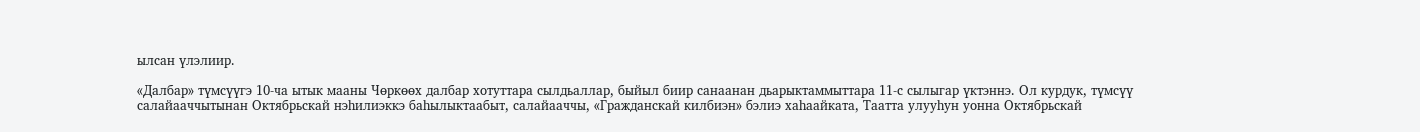ылсан үлэлиир.

«Далбар» түмсүүгэ 10-ча ытык мааны Чөркөөх далбар хотуттара сылдьаллар, быйыл биир санаанан дьарыктаммыттара 11-с сылыгар үктэннэ. Ол курдук, түмсүү салайааччытынан Октябрьскай нэһилиэккэ баһылыктаабыт, салайааччы, «Гражданскай килбиэн» бэлиэ хаһаайката, Таатта улууһун уонна Октябрьскай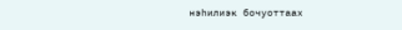нэһилиэк бочуоттаах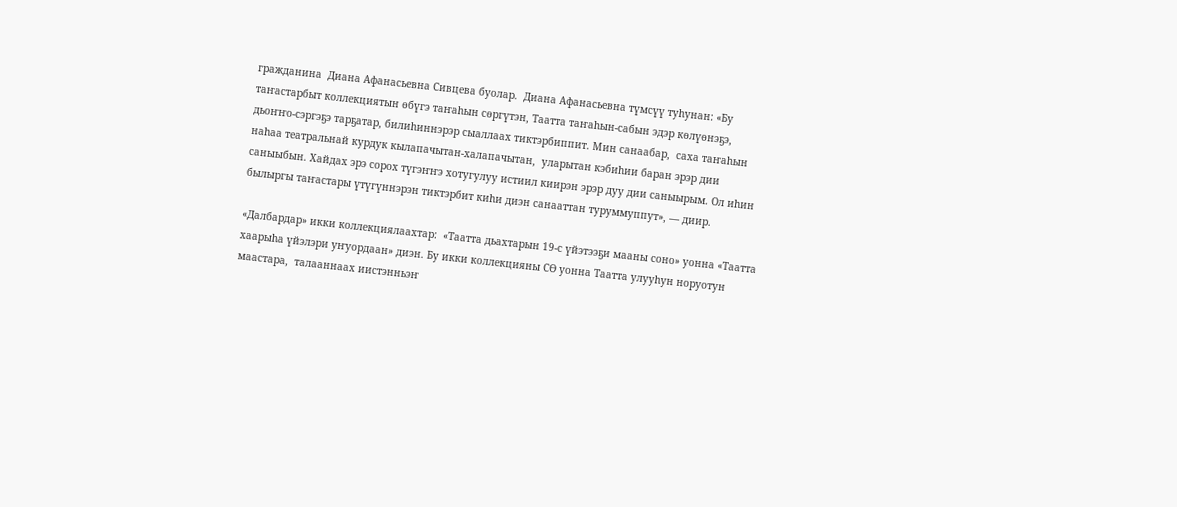гражданина  Диана Афанасьевна Сивцева буолар.  Диана Афанасьевна түмсүү туһунан: «Бу таҥастарбыт коллекциятын өбүгэ таҥаһын сөргүтэн, Таатта таҥаһын-сабын эдэр көлүөнэҕэ, дьоҥҥо-сэргэҕэ тарҕатар, билиһиннэрэр сыаллаах тиктэрбиппит. Мин санаабар,  саха таҥаһын наһаа театральнай курдук кылапачытан-халапачытан,  уларытан кэбиһии баран эрэр дии саныыбын. Хайдах эрэ сорох түгэҥҥэ хотугулуу истиил киирэн эрэр дуу дии саныырым. Ол иһин былыргы таҥастары үтүгүннэрэн тиктэрбит киһи диэн санааттан туруммуппут», — диир.

«Далбардар» икки коллекциялаахтар:  «Таатта дьахтарын 19-с үйэтээҕи мааны соно» уонна «Таатта хаарыһа үйэлэри уҥуордаан» диэн. Бу икки коллекцияны СӨ уонна Таатта улууһун норуотун маастара,  талааннаах иистэнньэҥ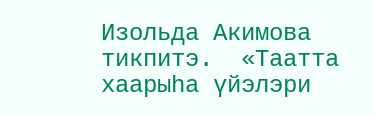Изольда Акимова тикпитэ.  «Таатта хаарыһа үйэлэри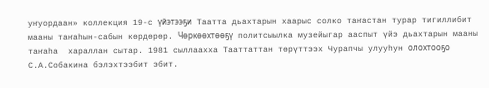уҥуордаан» коллекция 19-с үйэтээҕи Таатта дьахтарын хаарыс солко таҥастан турар тигиллибит мааны таҥаһын-сабын көрдөрөр. Чөркөөхтөөҕү политсыылка музейыгар ааспыт үйэ дьахтарын мааны таҥаһа  хараллан сытар. 1981 сыллаахха Тааттаттан төрүттээх Чурапчы улууһун олохтооҕо С.А.Собакина бэлэхтээбит эбит.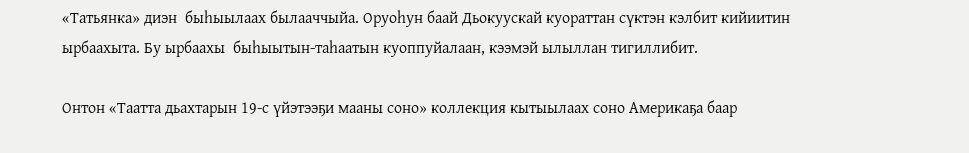«Татьянка» диэн  быһыылаах былааччыйа. Оруоһун баай Дьокуускай куораттан сүктэн кэлбит кийиитин ырбаахыта. Бу ырбаахы  быһыытын-таһаатын куоппуйалаан, кээмэй ылыллан тигиллибит.

Онтон «Таатта дьахтарын 19-с үйэтээҕи мааны соно» коллекция кытыылаах соно Америкаҕа баар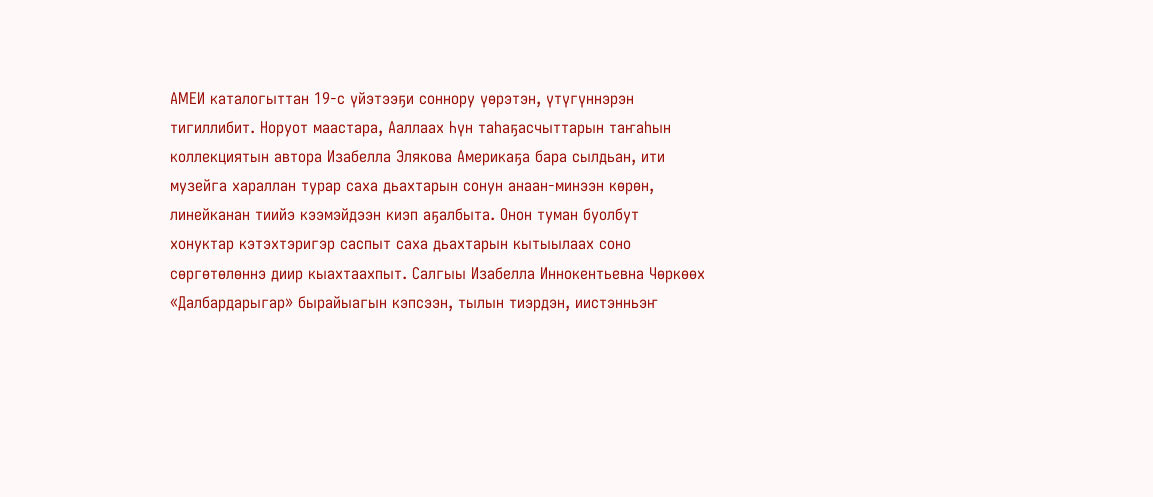АМЕИ каталогыттан 19-с үйэтээҕи соннору үөрэтэн, үтүгүннэрэн тигиллибит. Норуот маастара, Ааллаах Һүн таһаҕасчыттарын таҥаһын коллекциятын автора Изабелла Элякова Америкаҕа бара сылдьан, ити музейга хараллан турар саха дьахтарын сонун анаан-минээн көрөн, линейканан тиийэ кээмэйдээн киэп аҕалбыта. Онон туман буолбут хонуктар кэтэхтэригэр саспыт саха дьахтарын кытыылаах соно сөргөтөлөннэ диир кыахтаахпыт. Салгыы Изабелла Иннокентьевна Чөркөөх «Далбардарыгар» бырайыагын кэпсээн, тылын тиэрдэн, иистэнньэҥ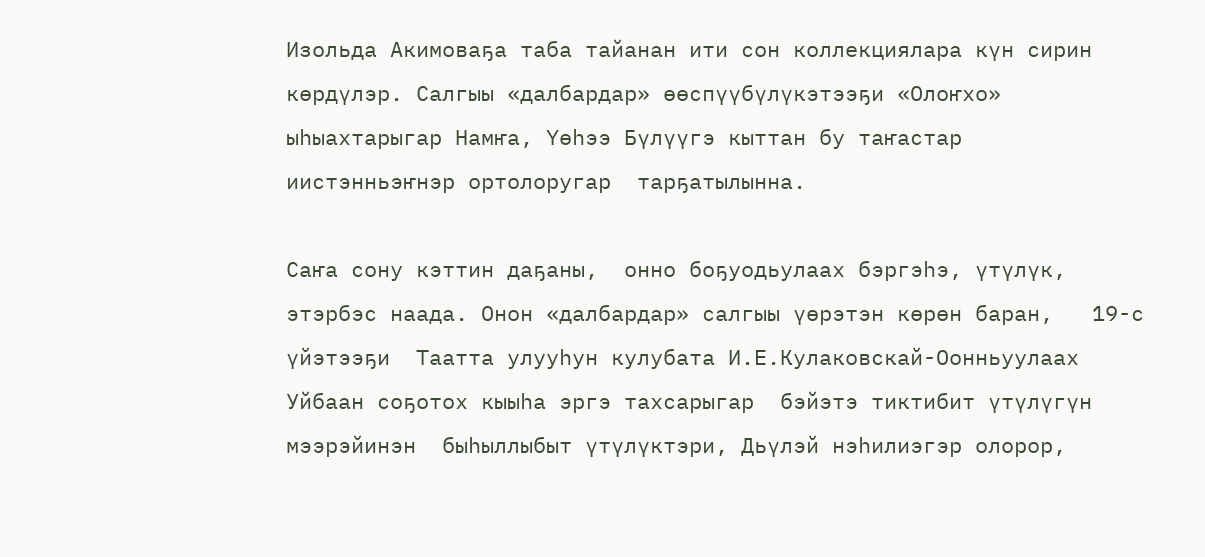Изольда Акимоваҕа таба тайанан ити сон коллекциялара күн сирин көрдүлэр. Салгыы «далбардар» өөспүүбүлүкэтээҕи «Олоҥхо» ыһыахтарыгар Намҥа, Үөһээ Бүлүүгэ кыттан бу таҥастар  иистэнньэҥнэр ортолоругар  тарҕатылынна.

Саҥа сону кэттин даҕаны,  онно боҕуодьулаах бэргэһэ, үтүлүк, этэрбэс наада. Онон «далбардар» салгыы үөрэтэн көрөн баран,   19-с үйэтээҕи  Таатта улууһун кулубата И.Е.Кулаковскай-Оонньуулаах Уйбаан соҕотох кыыһа эргэ тахсарыгар  бэйэтэ тиктибит үтүлүгүн мээрэйинэн  быһыллыбыт үтүлүктэри, Дьүлэй нэһилиэгэр олорор,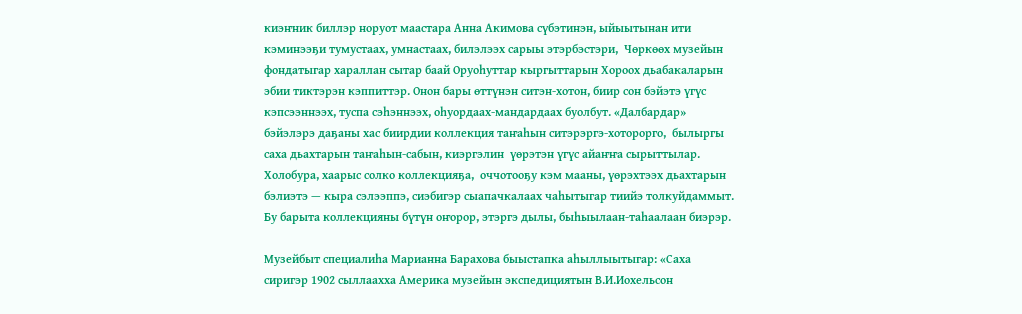киэҥник биллэр норуот маастара Анна Акимова сүбэтинэн, ыйыытынан ити кэминээҕи тумустаах, умнастаах, билэлээх сарыы этэрбэстэри,  Чөркөөх музейын фондатыгар хараллан сытар баай Оруоһуттар кыргыттарын Хороох дьабакаларын эбии тиктэрэн кэппиттэр. Онон бары өттүнэн ситэн-хотон, биир сон бэйэтэ үгүс кэпсээннээх, туспа сэһэннээх, оһуордаах-мандардаах буолбут. «Далбардар»  бэйэлэрэ даҕаны хас биирдии коллекция таҥаһын ситэрэргэ-хоторорго,  былыргы саха дьахтарын таҥаһын-сабын, киэргэлин  үөрэтэн үгүс айаҥҥа сырыттылар. Холобура, хаарыс солко коллекцияҕа,  оччотооҕу кэм мааны, үөрэхтээх дьахтарын бэлиэтэ — кыра сэлээппэ, сиэбигэр сыапачкалаах чаһытыгар тиийэ толкуйдаммыт. Бу барыта коллекцияны бүтүн оҥорор, этэргэ дылы, быһыылаан-таһаалаан биэрэр.

Музейбыт специалиһа Марианна Барахова быыстапка аһыллыытыгар: «Саха сиригэр 1902 сыллаахха Америка музейын экспедициятын В.И.Иохельсон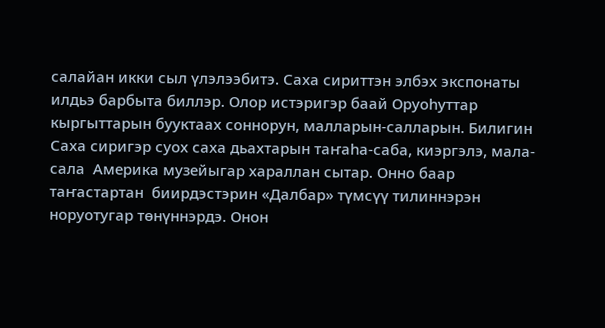салайан икки сыл үлэлээбитэ. Саха сириттэн элбэх экспонаты илдьэ барбыта биллэр. Олор истэригэр баай Оруоһуттар кыргыттарын бууктаах соннорун, малларын-салларын. Билигин Саха сиригэр суох саха дьахтарын таҥаһа-саба, киэргэлэ, мала-сала  Америка музейыгар хараллан сытар. Онно баар таҥастартан  биирдэстэрин «Далбар» түмсүү тилиннэрэн норуотугар төнүннэрдэ. Онон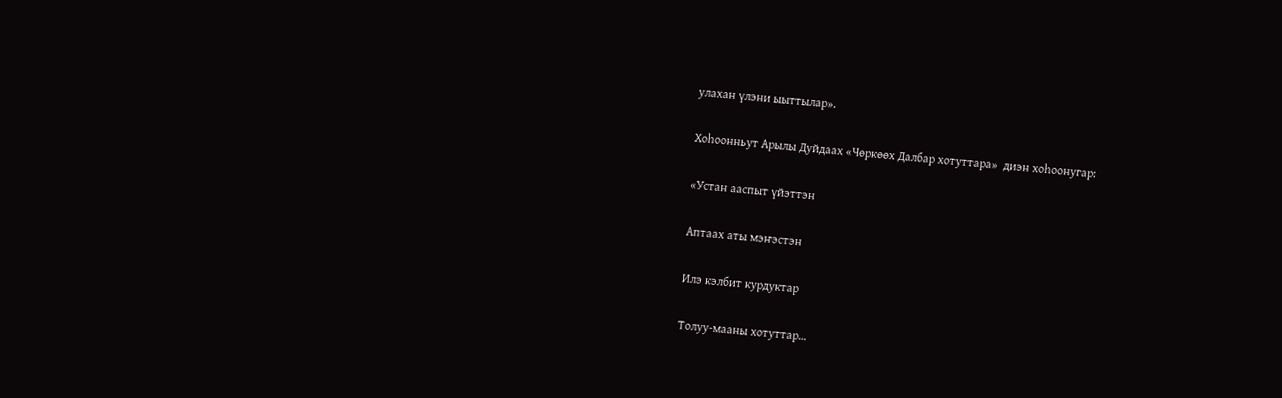улахан үлэни ыыттылар».

Хоһоонньут Арылы Дуйдаах «Чөркөөх Далбар хотуттара»  диэн хоһоонугар:

«Устан ааспыт үйэттэн

Аптаах аты мэҥэстэн

Илэ кэлбит курдуктар

Толуу-мааны хотуттар…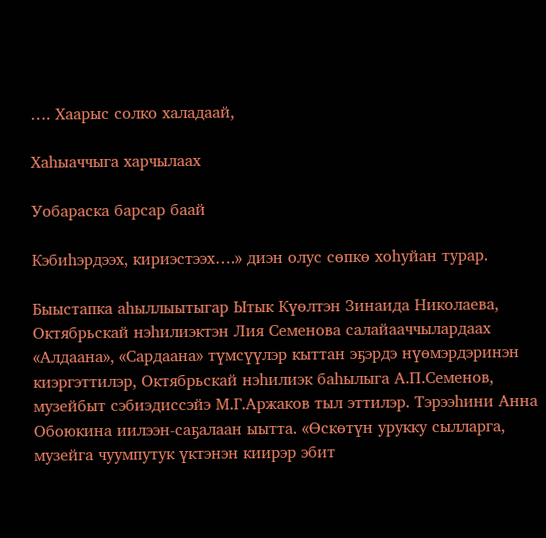…. Хаарыс солко халадаай,

Хаһыаччыга харчылаах

Уобараска барсар баай

Кэбиһэрдээх, кириэстээх….» диэн олус сөпкө хоһуйан турар.

Быыстапка аһыллыытыгар Ытык Күөлтэн Зинаида Николаева,  Октябрьскай нэһилиэктэн Лия Семенова салайааччылардаах «Алдаана», «Сардаана» түмсүүлэр кыттан эҕэрдэ нүөмэрдэринэн киэргэттилэр, Октябрьскай нэһилиэк баһылыга А.П.Семенов, музейбыт сэбиэдиссэйэ М.Г.Аржаков тыл эттилэр. Тэрээһини Анна Обоюкина иилээн-саҕалаан ыытта. «Өскөтүн урукку сылларга,  музейга чуумпутук үктэнэн киирэр эбит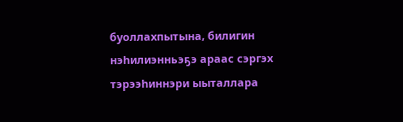буоллахпытына, билигин нэһилиэнньэҕэ араас сэргэх тэрээһиннэри ыыталлара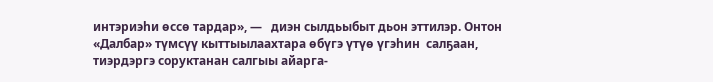интэриэһи өссө тардар», —   диэн сылдьыбыт дьон эттилэр. Онтон «Далбар» түмсүү кыттыылаахтара өбүгэ үтүө үгэһин  салҕаан, тиэрдэргэ соруктанан салгыы айарга-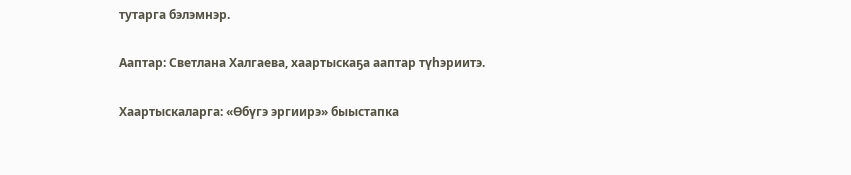тутарга бэлэмнэр.

Ааптар: Светлана Халгаева, хаартыскаҕа ааптар түһэриитэ.

Хаартыскаларга: «Өбүгэ эргиирэ» быыстапка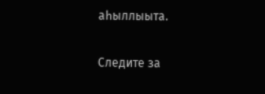аһыллыыта.

Следите за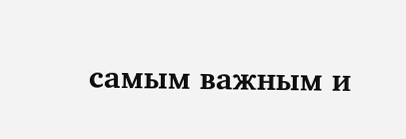самым важным и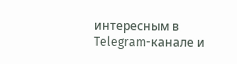интересным в Telegram-канале и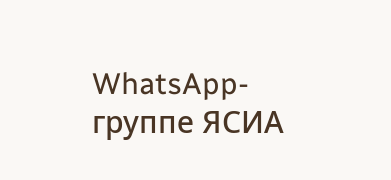WhatsApp-группе ЯСИА